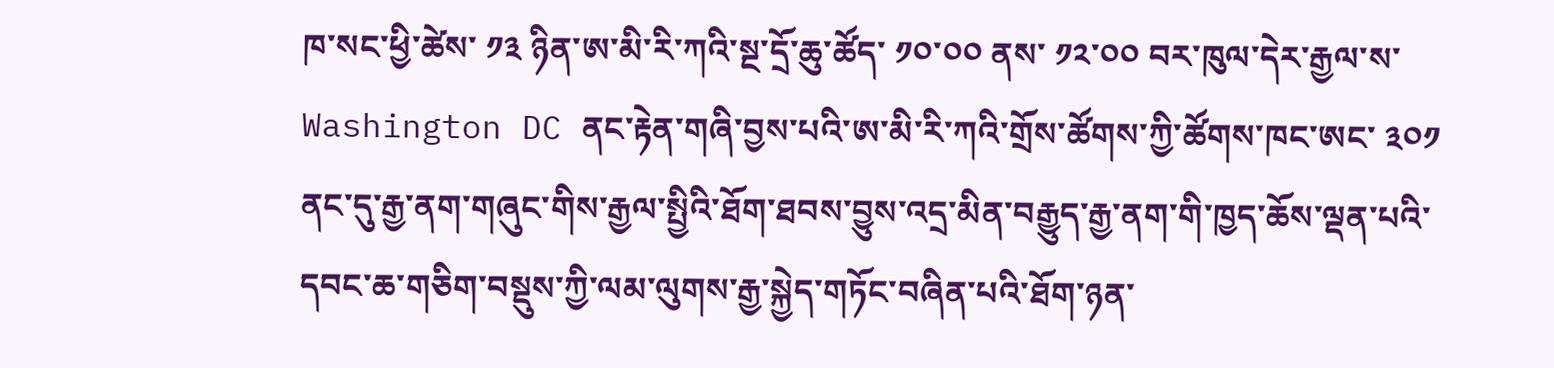ཁ་སང་ཕྱི་ཚེས་ ༡༣ ཉིན་ཨ་མི་རི་ཀའི་སྔ་དྲོ་ཆུ་ཚོད་ ༡༠་༠༠ ནས་ ༡༢་༠༠ བར་ཁུལ་དེར་རྒྱལ་ས་ Washington DC ནང་རྟེན་གཞི་བྱས་པའི་ཨ་མི་རི་ཀའི་གྲོས་ཚོགས་ཀྱི་ཚོགས་ཁང་ཨང་ ༣༠༡ ནང་དུ་རྒྱ་ནག་གཞུང་གིས་རྒྱལ་སྤྱིའི་ཐོག་ཐབས་བྱུས་འདྲ་མིན་བརྒྱུད་རྒྱ་ནག་གི་ཁྱད་ཆོས་ལྡན་པའི་དབང་ཆ་གཅིག་བསྡུས་ཀྱི་ལམ་ལུགས་རྒྱ་སྐྱེད་གཏོང་བཞིན་པའི་ཐོག་ཉན་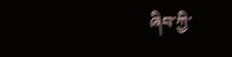ཞིབ་ཀྱི་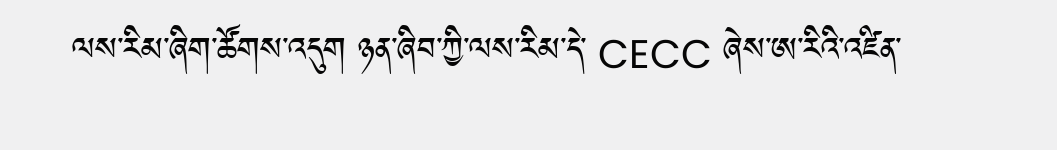ལས་རིམ་ཞིག་ཚོགས་འདུག ཉན་ཞིབ་ཀྱི་ལས་རིམ་དེ་ CECC ཞེས་ཨ་རིའི་འཛིན་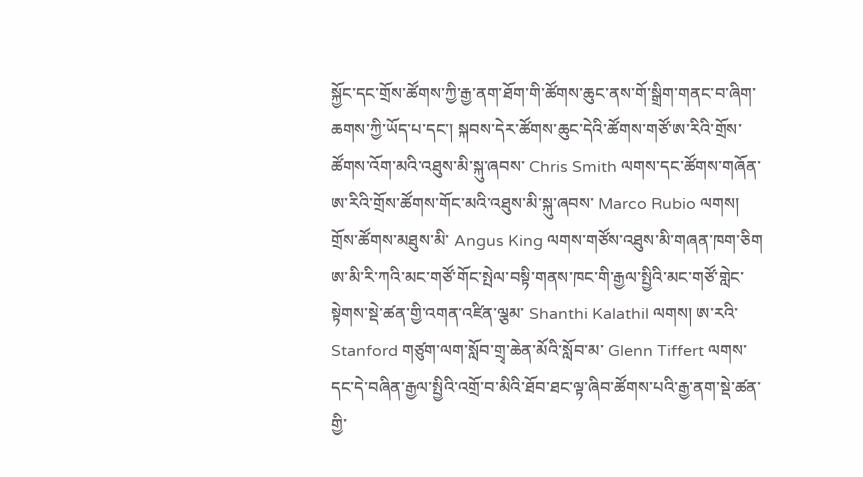སྐྱོང་དང་གྲོས་ཚོགས་ཀྱི་རྒྱ་ནག་ཐོག་གི་ཚོགས་ཆུང་ནས་གོ་སྒྲིག་གནང་བ་ཞིག་ཆགས་ཀྱི་ཡོད་པ་དང་། སྐབས་དེར་ཚོགས་ཆུང་དེའི་ཚོགས་གཙོ་ཨ་རིའི་གྲོས་ཚོགས་འོག་མའི་འཐུས་མི་སྐུ་ཞབས་ Chris Smith ལགས་དང་ཚོགས་གཞོན་ཨ་རིའི་གྲོས་ཚོགས་གོང་མའི་འཐུས་མི་སྐུ་ཞབས་ Marco Rubio ལགས། གྲོས་ཚོགས་མཐུས་མི་ Angus King ལགས་གཙོས་འཐུས་མི་གཞན་ཁག་ཅིག ཨ་མི་རི་ཀའི་མང་གཙོ་གོང་སྤེལ་བསྟི་གནས་ཁང་གི་རྒྱལ་སྤྱིའི་མང་གཙོ་གླེང་སྟེགས་སྡེ་ཚན་གྱི་འགན་འཛིན་ལྕམ་ Shanthi Kalathil ལགས། ཨ་རའི་ Stanford གཙུག་ལག་སློབ་གྲྭ་ཆེན་མོའི་སློབ་མ་ Glenn Tiffert ལགས་དང་དེ་བཞིན་རྒྱལ་སྤྱིའི་འགྲོ་བ་མིའི་ཐོབ་ཐང་ལྟ་ཞིབ་ཚོགས་པའི་རྒྱ་ནག་སྡེ་ཚན་གྱི་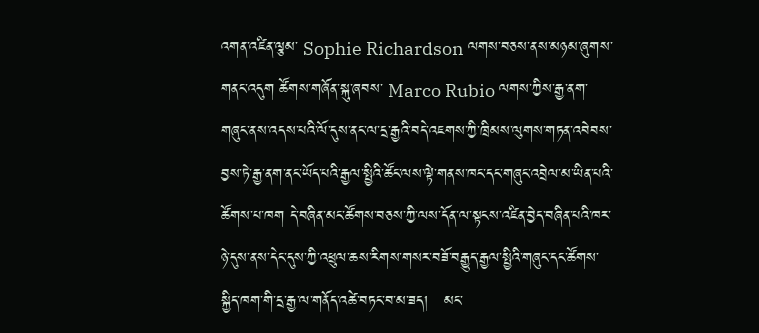འགན་འཛིན་ལྕམ་ Sophie Richardson ལགས་བཅས་ནས་མཉམ་ཞུགས་གནང་འདུག ཚོགས་གཞོན་སྐུ་ཞབས་ Marco Rubio ལགས་ཀྱིས་རྒྱ་ནག་གཞུང་ནས་འདས་པའི་ལོ་དུས་ནང་ལ་དྲ་རྒྱའི་བདེ་འཇགས་ཀྱི་ཁྲིམས་ལུགས་གཏན་འབེབས་བྱས་ཏེ་རྒྱ་ནག་ནང་ཡོད་པའི་རྒྱལ་སྤྱིའི་ཚོང་ལས་ལྟེ་གནས་ཁང་དང་གཞུང་འབྲེལ་མ་ཡིན་པའི་ཚོགས་པ་ཁག དེ་བཞིན་མང་ཚོགས་བཅས་ཀྱི་ལས་དོན་ལ་སྟངས་འཛིན་བྱེད་བཞིན་པའི་ཁར་ཉེ་དུས་ནས་དེང་དུས་ཀྱི་འཕྲུལ་ཆས་རིགས་གསར་བཟོ་བརྒྱུད་རྒྱལ་སྤྱིའི་གཞུང་དང་ཚོགས་སྐྱིད་ཁག་གི་དྲ་རྒྱ་ལ་གནོད་འཚེ་བཏང་བ་མ་ཟད།   མང་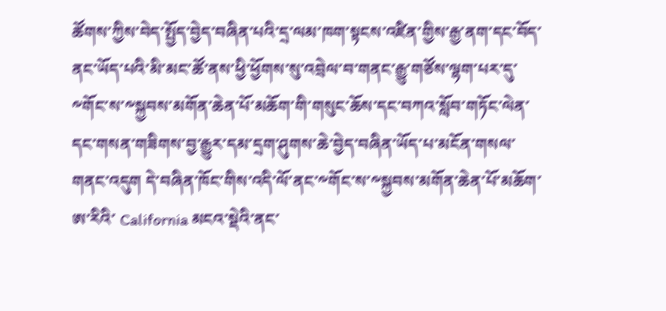ཚོགས་ཀྱིས་བེད་སྤྱོད་བྱེད་བཞིན་པའི་དྲ་ལམ་ཁག་སྟངས་འཛིན་གྱིས་རྒྱ་ནག་དང་བོད་ནང་ཡོད་པའི་མི་མང་ཚོ་ནས་ཕྱི་ཕྱོགས་སུ་འབྲེལ་བ་གནང་རྒྱུ་གཙོས་ལྷག་པར་དུ་༸གོང་ས་༸སྐྱབས་མགོན་ཆེན་པོ་མཆོག་གི་གསུང་ཆོས་དང་བཀའ་སློབ་གཏོང་ལེན་དང་གསན་གཟིགས་བྱ་རྒྱུར་དམ་དྲག་ཤུགས་ཆེ་བྱེད་བཞིན་ཡོད་པ་མངོན་གསལ་གནང་འདུག དེ་བཞིན་ཁོང་གིས་འདི་ལོ་ནང་༸གོང་ས་༸སྐྱབས་མགོན་ཆེན་པོ་མཆོག་ཨ་རིའི་ California མངའ་སྡེའི་ནང་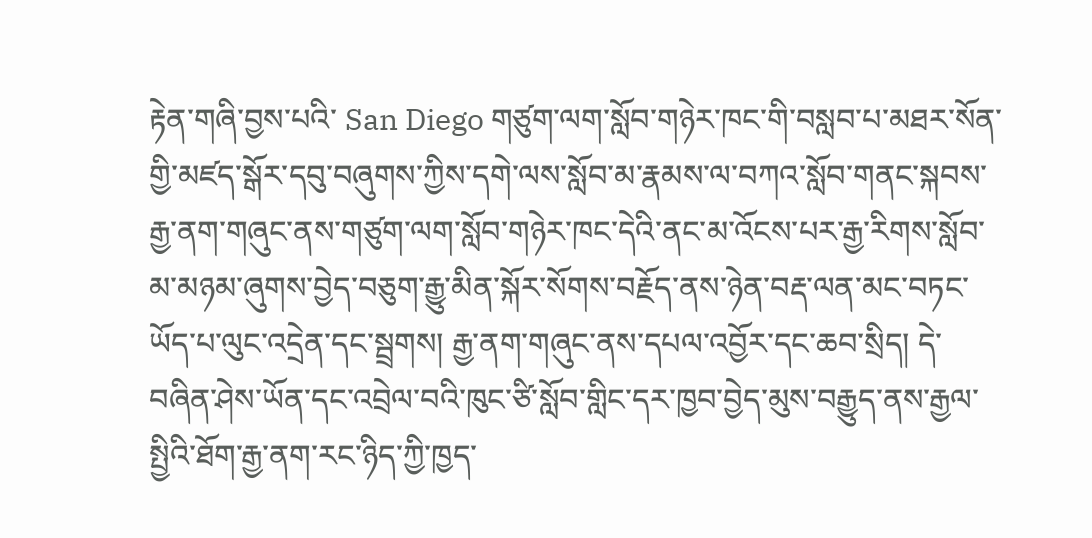རྟེན་གཞི་བྱས་པའི་ San Diego གཙུག་ལག་སློབ་གཉེར་ཁང་གི་བསླབ་པ་མཐར་སོན་གྱི་མཛད་སྒོར་དབུ་བཞུགས་ཀྱིས་དགེ་ལས་སློབ་མ་རྣམས་ལ་བཀའ་སློབ་གནང་སྐབས་རྒྱ་ནག་གཞུང་ནས་གཙུག་ལག་སློབ་གཉེར་ཁང་དེའི་ནང་མ་འོངས་པར་རྒྱ་རིགས་སློབ་མ་མཉམ་ཞུགས་བྱེད་བཅུག་རྒྱུ་མིན་སྐོར་སོགས་བརྗོད་ནས་ཉེན་བརྡ་ལན་མང་བཏང་ཡོད་པ་ལུང་འདྲེན་དང་སྦྲགས། རྒྱ་ནག་གཞུང་ནས་དཔལ་འབྱོར་དང་ཆབ་སྲིད། དེ་བཞིན་ཤེས་ཡོན་དང་འབྲེལ་བའི་ཁུང་ཙི་སློབ་གླིང་དར་ཁྱབ་བྱེད་མུས་བརྒྱུད་ནས་རྒྱལ་སྤྱིའི་ཐོག་རྒྱ་ནག་རང་ཉིད་ཀྱི་ཁྱད་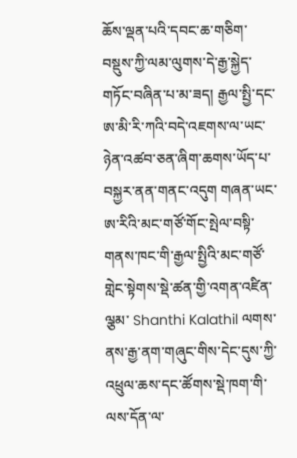ཆོས་ལྡན་པའི་དབང་ཆ་གཅིག་བསྡུས་ཀྱི་ལམ་ལུགས་དེ་རྒྱ་སྐྱེད་གཏོང་བཞིན་པ་མ་ཟད། རྒྱལ་སྤྱི་དང་ཨ་མི་རི་ཀའི་བདེ་འཇགས་ལ་ཡང་ཉེན་འཚབ་ཅན་ཞིག་ཆགས་ཡོད་པ་བསྐྱར་ནན་གནང་འདུག གཞན་ཡང་ཨ་རིའི་མང་གཙོ་གོང་སྤེལ་བསྟི་གནས་ཁང་གི་རྒྱལ་སྤྱིའི་མང་གཙོ་གླེང་སྟེགས་སྡེ་ཚན་གྱི་འགན་འཛིན་ལྕམ་ Shanthi Kalathil ལགས་ནས་རྒྱ་ནག་གཞུང་གིས་དེང་དུས་ཀྱི་འཕྲུལ་ཆས་དང་ཚོགས་སྡེ་ཁག་གི་ལས་དོན་ལ་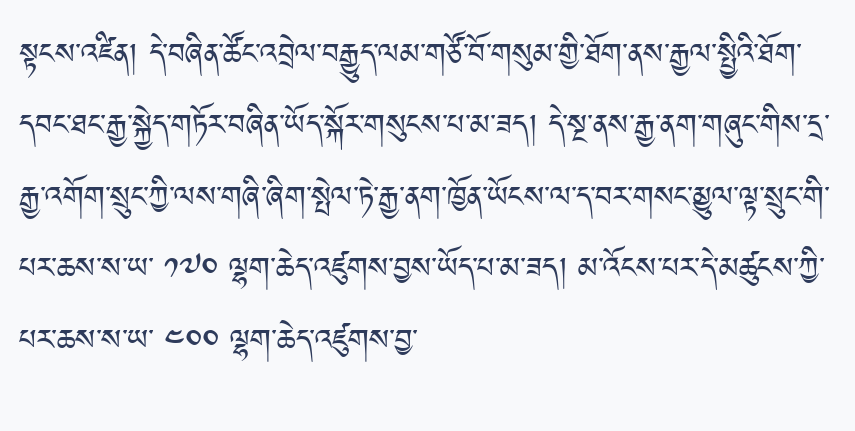སྟངས་འཛིན། དེ་བཞིན་ཚོང་འབྲེལ་བརྒྱུད་ལམ་གཙོ་བོ་གསུམ་གྱི་ཐོག་ནས་རྒྱལ་སྤྱིའི་ཐོག་དབང་ཐང་རྒྱ་སྐྱེད་གཏོར་བཞིན་ཡོད་སྐོར་གསུངས་པ་མ་ཟད། དེ་སྔ་ནས་རྒྱ་ནག་གཞུང་གིས་དྲ་རྒྱ་འགོག་སྲུང་ཀྱི་ལས་གཞི་ཞིག་སྤེལ་ཏེ་རྒྱ་ནག་ཁྱོན་ཡོངས་ལ་ད་བར་གསང་མྱུལ་ལྟ་སྲུང་གི་པར་ཆས་ས་ཡ་ ༡༧༠ ལྷག་ཆེད་འཛུགས་བྱས་ཡོད་པ་མ་ཟད། མ་འོངས་པར་དེ་མཚུངས་ཀྱི་པར་ཆས་ས་ཡ་ ༤༠༠ ལྷག་ཆེད་འཛུགས་བྱ་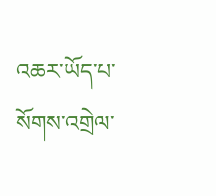འཆར་ཡོད་པ་སོགས་འགྲེལ་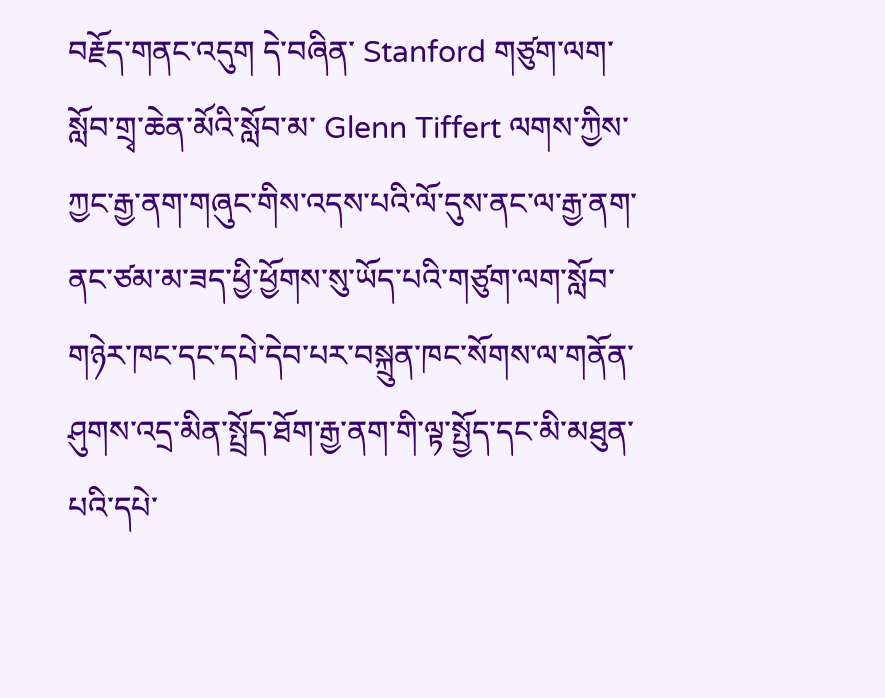བརྗོད་གནང་འདུག དེ་བཞིན་ Stanford གཙུག་ལག་སློབ་གྲྭ་ཆེན་མོའི་སློབ་མ་ Glenn Tiffert ལགས་ཀྱིས་ཀྱང་རྒྱ་ནག་གཞུང་གིས་འདས་པའི་ལོ་དུས་ནང་ལ་རྒྱ་ནག་ནང་ཙམ་མ་ཟད་ཕྱི་ཕྱོགས་སུ་ཡོད་པའི་གཙུག་ལག་སློབ་གཉེར་ཁང་དང་དཔེ་དེབ་པར་བསྐྲུན་ཁང་སོགས་ལ་གནོན་ཤུགས་འདྲ་མིན་སྤྲོད་ཐོག་རྒྱ་ནག་གི་ལྟ་སྤྱོད་དང་མི་མཐུན་པའི་དཔེ་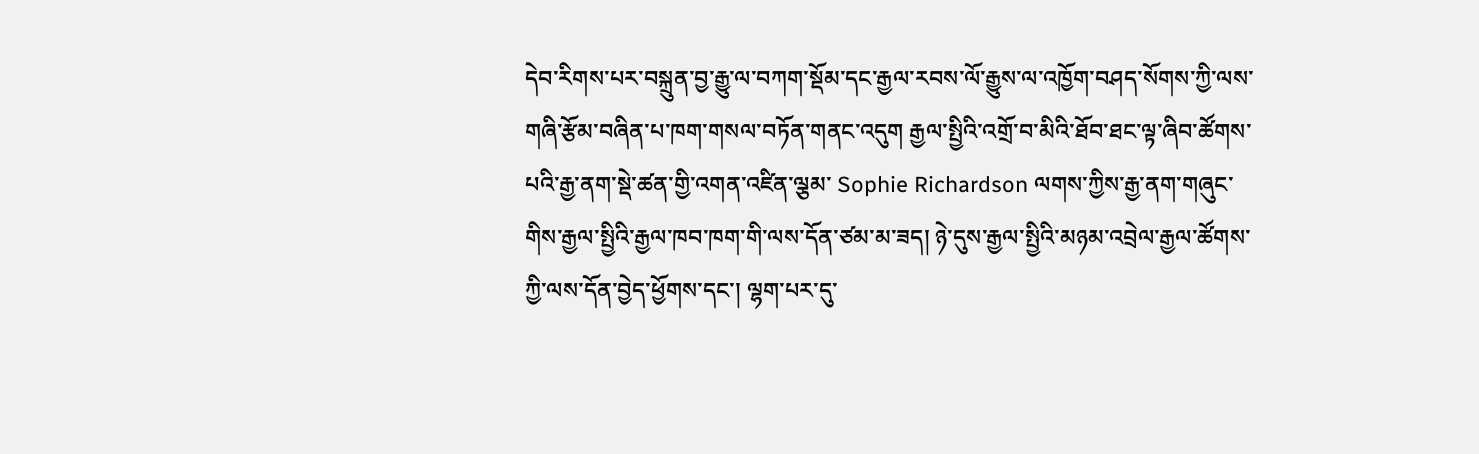དེབ་རིགས་པར་བསྐྲུན་བྱ་རྒྱུ་ལ་བཀག་སྡོམ་དང་རྒྱལ་རབས་ལོ་རྒྱུས་ལ་འཁྱོག་བཤད་སོགས་ཀྱི་ལས་གཞི་རྩོམ་བཞིན་པ་ཁག་གསལ་བཏོན་གནང་འདུག རྒྱལ་སྤྱིའི་འགྲོ་བ་མིའི་ཐོབ་ཐང་ལྟ་ཞིབ་ཚོགས་པའི་རྒྱ་ནག་སྡེ་ཚན་གྱི་འགན་འཛིན་ལྕམ་ Sophie Richardson ལགས་ཀྱིས་རྒྱ་ནག་གཞུང་གིས་རྒྱལ་སྤྱིའི་རྒྱལ་ཁབ་ཁག་གི་ལས་དོན་ཙམ་མ་ཟད། ཉེ་དུས་རྒྱལ་སྤྱིའི་མཉམ་འབྲེལ་རྒྱལ་ཚོགས་ཀྱི་ལས་དོན་བྱེད་ཕྱོགས་དང་། ལྷག་པར་དུ་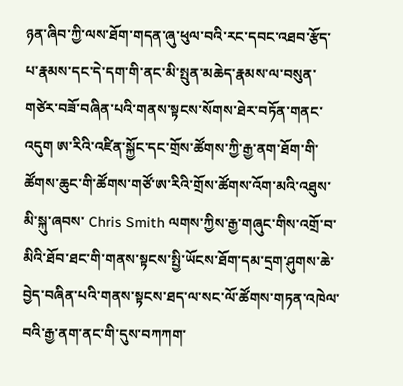ཉན་ཞིབ་ཀྱི་ལས་ཐོག་གདན་ཞུ་ཕུལ་བའི་རང་དབང་འཐབ་རྩོད་པ་རྣམས་དང་དེ་དག་གི་ནང་མི་སྤུན་མཆེད་རྣམས་ལ་བསུན་གཙེར་བཟོ་བཞིན་པའི་གནས་སྟངས་སོགས་ཐེར་བཏོན་གནང་འདུག ཨ་རིའི་འཛིན་སྐྱོང་དང་གྲོས་ཚོགས་ཀྱི་རྒྱ་ནག་ཐོག་གི་ཚོགས་ཆུང་གི་ཚོགས་གཙོ་ཨ་རིའི་གྲོས་ཚོགས་འོག་མའི་འཐུས་མི་སྐུ་ཞབས་ Chris Smith ལགས་ཀྱིས་རྒྱ་གཞུང་གིས་འགྲོ་བ་མིའི་ཐོབ་ཐང་གི་གནས་སྟངས་སྤྱི་ཡོངས་ཐོག་དམ་དྲག་ཤུགས་ཆེ་བྱེད་བཞིན་པའི་གནས་སྟངས་ཐད་ལ་སང་ལོ་ཚོགས་གཏན་འཁེལ་བའི་རྒྱ་ནག་ནང་གི་དུས་བཀཀག་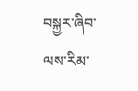བསྐྱར་ཞིབ་ལས་རིམ་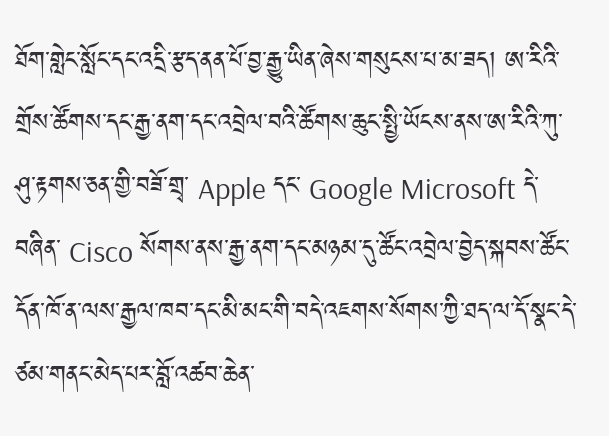ཐོག་གླེང་སློང་དང་འདྲི་རྩད་ནན་པོ་བྱ་རྒྱུ་ཡིན་ཞེས་གསུངས་པ་མ་ཟད། ཨ་རིའི་གྲོས་ཚོགས་དང་རྒྱ་ནག་དང་འབྲེལ་བའི་ཚོགས་ཆུང་སྤྱི་ཡོངས་ནས་ཨ་རིའི་ཀུ་ཤུ་རྟགས་ཅན་གྱི་བཟོ་གྲྭ་ Apple དང་ Google Microsoft དེ་བཞིན་ Cisco སོགས་ནས་རྒྱ་ནག་དང་མཉམ་དུ་ཚོང་འབྲེལ་བྱེད་སྐབས་ཚོང་དོན་ཁོ་ན་ལས་རྒྱལ་ཁབ་དང་མི་མང་གི་བདེ་འཇགས་སོགས་ཀྱི་ཐད་ལ་དོ་སྣང་དེ་ཙམ་གནང་མེད་པར་བློ་འཚབ་ཆེན་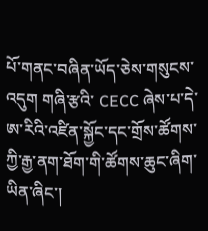པོ་གནང་བཞིན་ཡོད་ཅེས་གསུངས་འདུག གཞི་རྩའི་ CECC ཞེས་པ་དེ་ཨ་རིའི་འཛིན་སྐྱོང་དང་གྲོས་ཚོགས་ཀྱི་རྒྱ་ནག་ཐོག་གི་ཚོགས་ཆུང་ཞིག་ཡིན་ཞིང་།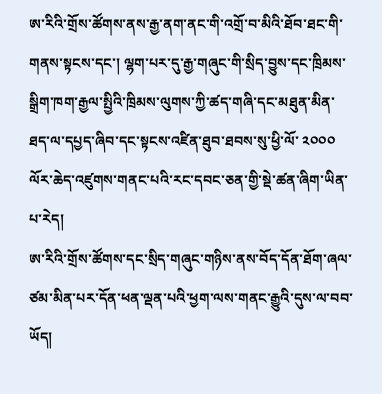ཨ་རིའི་གྲོས་ཚོགས་ནས་རྒྱ་ནག་ནང་གི་འགྲོ་བ་མིའི་ཐོབ་ཐང་གི་གནས་སྟངས་དང་། ལྷག་པར་དུ་རྒྱ་གཞུང་གི་སྲིད་བྱུས་དང་ཁྲིམས་སྒྲིག་ཁག་རྒྱལ་སྤྱིའི་ཁྲིམས་ལུགས་ཀྱི་ཚད་གཞི་དང་མཐུན་མིན་ཐད་ལ་དཔྱད་ཞིབ་དང་སྟངས་འཛིན་ཐུབ་ཐབས་སུ་ཕྱི་ལོ་ ༢༠༠༠ ལོར་ཆེད་འཛུགས་གནང་པའི་རང་དབང་ཅན་གྱི་སྡེ་ཚན་ཞིག་ཡིན་པ་རེད།
ཨ་རིའི་གྲོས་ཚོགས་དང་སྲིད་གཞུང་གཉིས་ནས་བོད་དོན་ཐོག་ཞལ་ཙམ་མིན་པར་དོན་ཕན་ལྡན་པའི་ཕྱག་ལས་གནང་རྒྱུའི་དུས་ལ་བབ་ཡོད།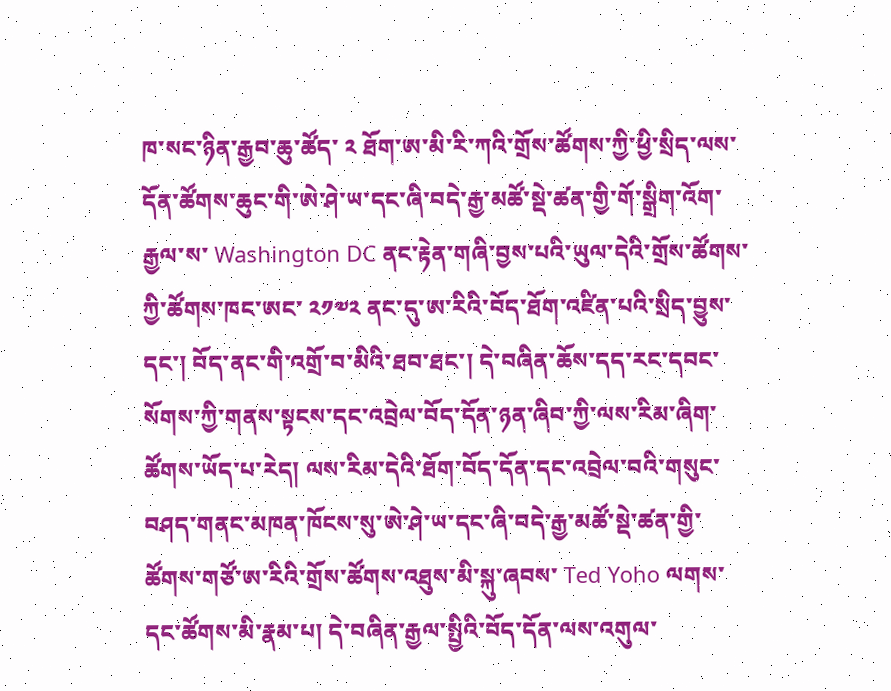ཁ་སང་ཉིན་རྒྱབ་ཆུ་ཚོད་ ༢ ཐོག་ཨ་མི་རི་ཀའི་གྲོས་ཚོགས་ཀྱི་ཕྱི་སྲིད་ལས་དོན་ཚོགས་ཆུང་གི་ཨེ་ཤེ་ཡ་དང་ཞི་བདེ་རྒྱ་མཚོ་སྡེ་ཚན་གྱི་གོ་སྒྲིག་འོག་རྒྱལ་ས་ Washington DC ནང་རྟེན་གཞི་བྱས་པའི་ཡུལ་དེའི་གྲོས་ཚོགས་ཀྱི་ཚོགས་ཁང་ཨང་ ༢༡༧༢ ནང་དུ་ཨ་རིའི་བོད་ཐོག་འཛིན་པའི་སྲིད་བྱུས་དང་། བོད་ནང་གི་འགྲོ་བ་མིའི་ཐབ་ཐང་། དེ་བཞིན་ཆོས་དད་རང་དབང་སོགས་ཀྱི་གནས་སྟངས་དང་འབྲེལ་བོད་དོན་ཉན་ཞིབ་ཀྱི་ལས་རིམ་ཞིག་ཚོགས་ཡོད་པ་རེད། ལས་རིམ་དེའི་ཐོག་བོད་དོན་དང་འབྲེལ་བའི་གསུང་བཤད་གནང་མཁན་ཁོངས་སུ་ཨེ་ཤེ་ཡ་དང་ཞི་བདེ་རྒྱ་མཚོ་སྡེ་ཚན་གྱི་ཚོགས་གཙོ་ཨ་རིའི་གྲོས་ཚོགས་འཐུས་མི་སྐུ་ཞབས་ Ted Yoho ལགས་དང་ཚོགས་མི་རྣམ་པ། དེ་བཞིན་རྒྱལ་སྤྱིའི་བོད་དོན་ལས་འགུལ་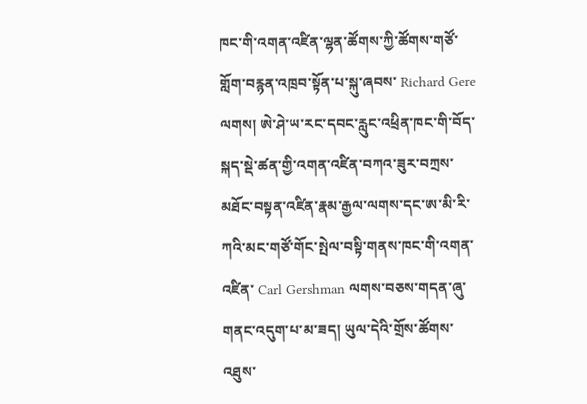ཁང་གི་འགན་འཛིན་ལྷན་ཚོགས་ཀྱི་ཚོགས་གཙོ་གློག་བརྙན་འཁྲབ་སྟོན་པ་སྐུ་ཞབས་ Richard Gere ལགས། ཨེ་ཤེ་ཡ་རང་དབང་རླུང་འཕྲིན་ཁང་གི་བོད་སྐད་སྡེ་ཚན་གྱི་འགན་འཛིན་བཀའ་ཟུར་བཀྲས་མཐོང་བསྟན་འཛིན་རྣམ་རྒྱལ་ལགས་དང་ཨ་མི་རི་ཀའི་མང་གཙོ་གོང་སྤེལ་བསྟི་གནས་ཁང་གི་འགན་འཛིན་ Carl Gershman ལགས་བཅས་གདན་ཞུ་གནང་འདུག་པ་མ་ཟད། ཡུལ་དེའི་གྲོས་ཚོགས་འཐུས་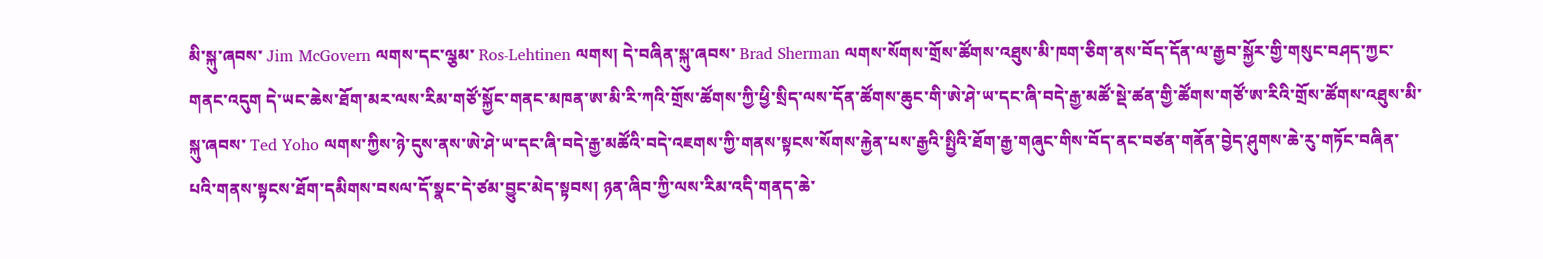མི་སྐུ་ཞབས་ Jim McGovern ལགས་དང་ལྕམ་ Ros-Lehtinen ལགས། དེ་བཞིན་སྐུ་ཞབས་ Brad Sherman ལགས་སོགས་གྲོས་ཚོགས་འཐུས་མི་ཁག་ཅིག་ནས་བོད་དོན་ལ་རྒྱབ་སྐྱོར་གྱི་གསུང་བཤད་ཀྱང་གནང་འདུག དེ་ཡང་ཆེས་ཐོག་མར་ལས་རིམ་གཙོ་སྐྱོང་གནང་མཁན་ཨ་མི་རི་ཀའི་གྲོས་ཚོགས་ཀྱི་ཕྱི་སྲིད་ལས་དོན་ཚོགས་ཆུང་གི་ཨེ་ཤེ་ཡ་དང་ཞི་བདེ་རྒྱ་མཚོ་སྡེ་ཚན་གྱི་ཚོགས་གཙོ་ཨ་རིའི་གྲོས་ཚོགས་འཐུས་མི་སྐུ་ཞབས་ Ted Yoho ལགས་ཀྱིས་ཉེ་དུས་ནས་ཨེ་ཤེ་ཡ་དང་ཞི་བདེ་རྒྱ་མཚོའི་བདེ་འཇགས་ཀྱི་གནས་སྟངས་སོགས་རྐྱེན་པས་རྒྱའི་སྤྱིའི་ཐོག་རྒྱ་གཞུང་གིས་བོད་ནང་བཙན་གནོན་བྱེད་ཤུགས་ཆེ་རུ་གཏོང་བཞིན་པའི་གནས་སྟངས་ཐོག་དམིགས་བསལ་དོ་སྣང་དེ་ཙམ་བྱུང་མེད་སྟབས། ཉན་ཞིབ་ཀྱི་ལས་རིམ་འདི་གནད་ཆེ་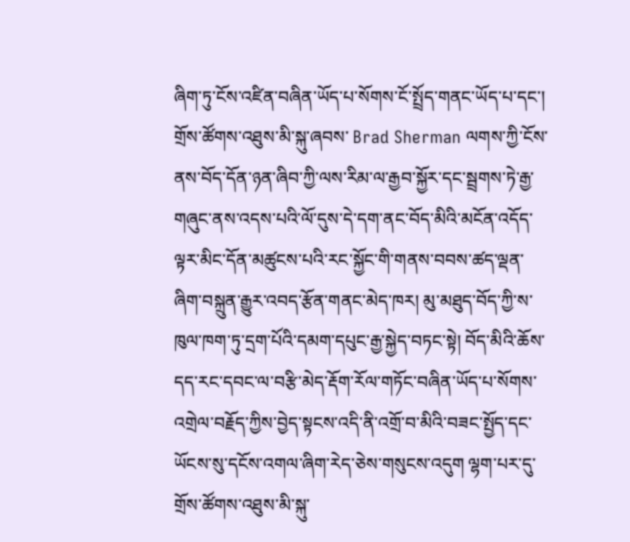ཞིག་ཏུ་ངོས་འཛིན་བཞིན་ཡོད་པ་སོགས་ངོ་སྤྲོད་གནང་ཡོད་པ་དང་། གྲོས་ཚོགས་འཐུས་མི་སྐུ་ཞབས་ Brad Sherman ལགས་ཀྱི་ངོས་ནས་བོད་དོན་ཉན་ཞིབ་ཀྱི་ལས་རིམ་ལ་རྒྱབ་སྐྱོར་དང་སྦྲགས་ཏེ་རྒྱ་གཞུང་ནས་འདས་པའི་ལོ་དུས་དེ་དག་ནང་བོད་མིའི་མངོན་འདོད་ལྟར་མིང་དོན་མཚུངས་པའི་རང་སྐྱོང་གི་གནས་བབས་ཚད་ལྡན་ཞིག་བསྐྲུན་རྒྱུར་འབད་རྩོན་གནང་མེད་ཁར། མུ་མཐུད་བོད་ཀྱི་ས་ཁུལ་ཁག་ཏུ་དྲག་པོའི་དམག་དཔུང་རྒྱ་སྐྱེད་བཏང་སྟེ། བོད་མིའི་ཆོས་དད་རང་དབང་ལ་བརྩི་མེད་རྡོག་རོལ་གཏོང་བཞིན་ཡོད་པ་སོགས་འགྲེལ་བརྗོད་ཀྱིས་བྱེད་སྟངས་འདི་ནི་འགྲོ་བ་མིའི་བཟང་སྤྱོད་དང་ཡོངས་སུ་དངོས་འགལ་ཞིག་རེད་ཅེས་གསུངས་འདུག ལྷག་པར་དུ་གྲོས་ཚོགས་འཐུས་མི་སྐུ་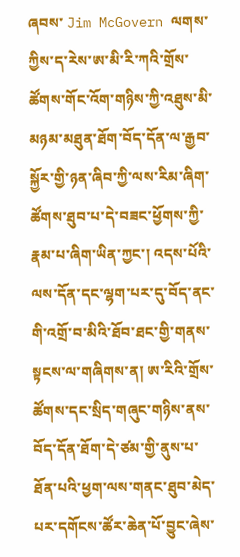ཞབས་ Jim McGovern ལགས་ཀྱིས་ད་རེས་ཨ་མི་རི་ཀའི་གྲོས་ཚོགས་གོང་འོག་གཉིས་ཀྱི་འཐུས་མི་མཉམ་མཐུན་ཐོག་བོད་དོན་ལ་རྒྱབ་སྐྱོར་གྱི་ཉན་ཞིབ་ཀྱི་ལས་རིམ་ཞིག་ཚོགས་ཐུབ་པ་དེ་བཟང་ཕྱོགས་ཀྱི་རྣམ་པ་ཞིག་ཡིན་ཀྱང་། འདས་པོའི་ལས་དོན་དང་ལྷག་པར་དུ་བོད་ནང་གི་འགྲོ་བ་མིའི་ཐོབ་ཐང་གྱི་གནས་སྟངས་ལ་གཞིགས་ན། ཨ་རིའི་གྲོས་ཚོགས་དང་སྲིད་གཞུང་གཉིས་ནས་བོད་དོན་ཐོག་དེ་ཙམ་གྱི་ནུས་པ་ཐོན་པའི་ཕྱག་ལས་གནང་ཐུབ་མེད་པར་དགོངས་ཚོར་ཆེན་པོ་བྱུང་ཞེས་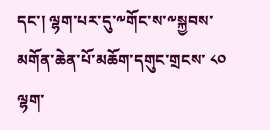དང་། ལྷག་པར་དུ་༸གོང་ས་༸སྐྱབས་མགོན་ཆེན་པོ་མཆོག་དགུང་གྲངས་ ༨༠ ལྷག་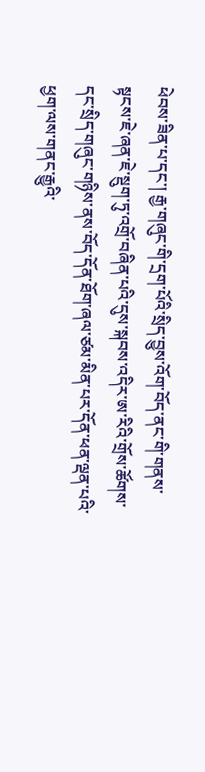ཕེབས་ཟིན་པ་དང་། རྒྱ་གཞུང་གི་དྲག་པོའི་སྲིད་བྱུས་འོག་བོད་ནང་གི་གནས་སྟངས་ཇེ་ཞན་ཇེ་སྡུག་ཏུ་འགྲོ་བཞིན་པའི་དུས་སྐབས་འདིར་ཨ་རིའི་གྲོས་ཚོགས་དང་སྲིད་གཞུང་གཉིས་ནས་བོད་དོན་ཐོག་ཞལ་ཙམ་མིན་པར་དོན་ཕན་ལྡན་པའི་ཕྱག་ལས་གནང་རྒྱུའི་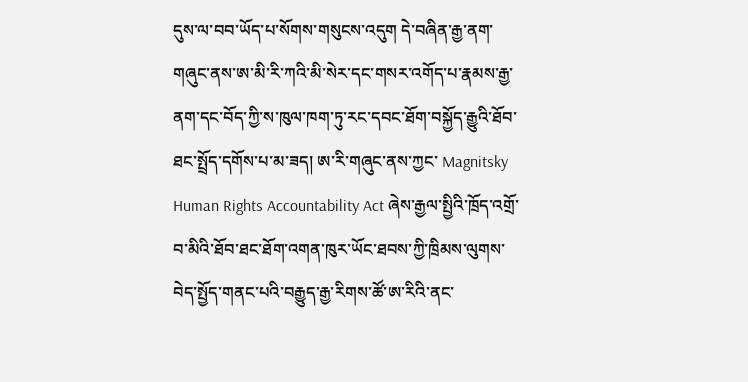དུས་ལ་བབ་ཡོད་པ་སོགས་གསུངས་འདུག དེ་བཞིན་རྒྱ་ནག་གཞུང་ནས་ཨ་མི་རི་ཀའི་མི་སེར་དང་གསར་འགོད་པ་རྣམས་རྒྱ་ནག་དང་བོད་ཀྱི་ས་ཁུལ་ཁག་ཏུ་རང་དབང་ཐོག་བསྐྱོད་རྒྱུའི་ཐོབ་ཐང་སྤྲོད་དགོས་པ་མ་ཟད། ཨ་རི་གཞུང་ནས་ཀྱང་ Magnitsky Human Rights Accountability Act ཞེས་རྒྱལ་སྤྱིའི་ཁྲོད་འགྲོ་བ་མིའི་ཐོབ་ཐང་ཐོག་འགན་ཁུར་ཡོང་ཐབས་ཀྱི་ཁྲིམས་ལུགས་བེད་སྤྱོད་གནང་པའི་བརྒྱུད་རྒྱ་རིགས་ཚོ་ཨ་རིའི་ནང་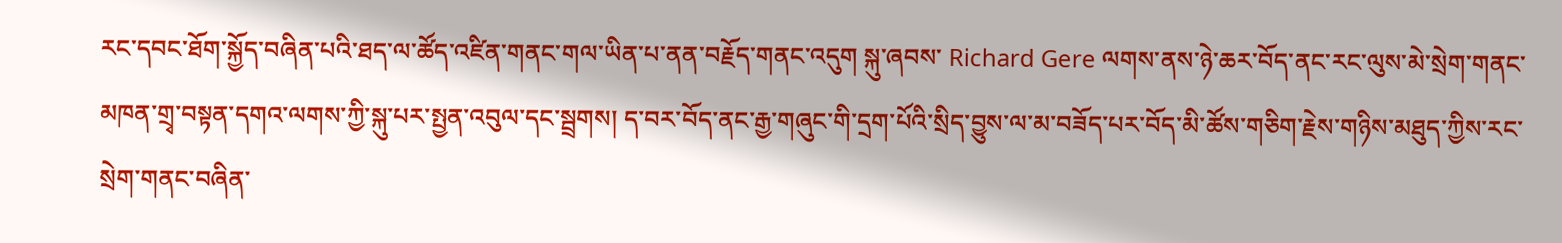རང་དབང་ཐོག་སྐྱོད་བཞིན་པའི་ཐད་ལ་ཚོད་འཛིན་གནང་གལ་ཡིན་པ་ནན་བརྗོད་གནང་འདུག སྐུ་ཞབས་ Richard Gere ལགས་ནས་ཉེ་ཆར་བོད་ནང་རང་ལུས་མེ་སྲེག་གནང་མཁན་གྲྭ་བསྟན་དགའ་ལགས་ཀྱི་སྐུ་པར་སྤྱན་འབུལ་དང་སྦྲགས། ད་བར་བོད་ནང་རྒྱ་གཞུང་གི་དྲག་པོའི་སྲིད་བྱུས་ལ་མ་བཟོད་པར་བོད་མི་ཚོས་གཅིག་རྗེས་གཉིས་མཐུད་ཀྱིས་རང་སྲེག་གནང་བཞིན་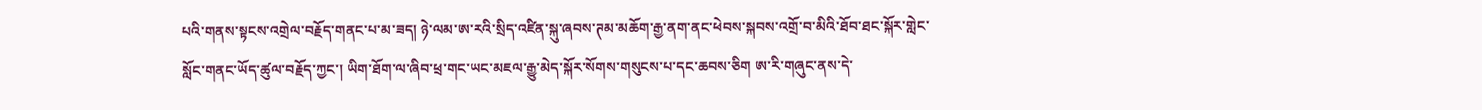པའི་གནས་སྟངས་འགྲེལ་བརྗོད་གནང་པ་མ་ཟད། ཉེ་ལམ་ཨ་རའི་སྲིད་འཛིན་སྐུ་ཞབས་ཊམ་མཆོག་རྒྱ་ནག་ནང་ཕེབས་སྐབས་འགྲོ་བ་མིའི་ཐོབ་ཐང་སྐོར་གླེང་སློང་གནང་ཡོད་ཚུལ་བརྗོད་ཀྱང་། ཡིག་ཐོག་ལ་ཞིབ་ཕྲ་གང་ཡང་མཇལ་རྒྱུ་མེད་སྐོར་སོགས་གསུངས་པ་དང་ཆབས་ཅིག ཨ་རི་གཞུང་ནས་དེ་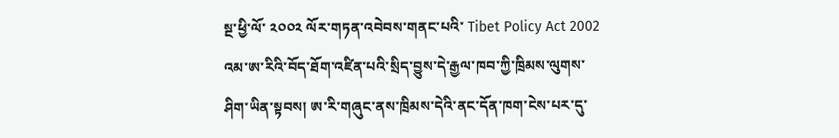སྔ་ཕྱི་ལོ་ ༢༠༠༢ ལོར་གཏན་འབེབས་གནང་པའི་ Tibet Policy Act 2002 འམ་ཨ་རིའི་བོད་ཐོག་འཛིན་པའི་སྲིད་བྱུས་དེ་རྒྱལ་ཁབ་ཀྱི་ཁྲིམས་ལུགས་ཤིག་ཡིན་སྟབས། ཨ་རི་གཞུང་ནས་ཁྲིམས་དེའི་ནང་དོན་ཁག་ངེས་པར་དུ་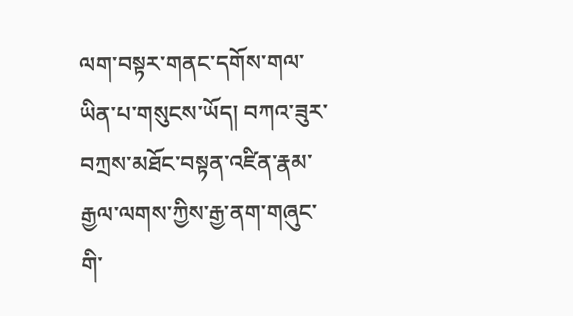ལག་བསྟར་གནང་དགོས་གལ་ཡིན་པ་གསུངས་ཡོད། བཀའ་ཟུར་བཀྲས་མཐོང་བསྟན་འཛིན་རྣམ་རྒྱལ་ལགས་ཀྱིས་རྒྱ་ནག་གཞུང་གི་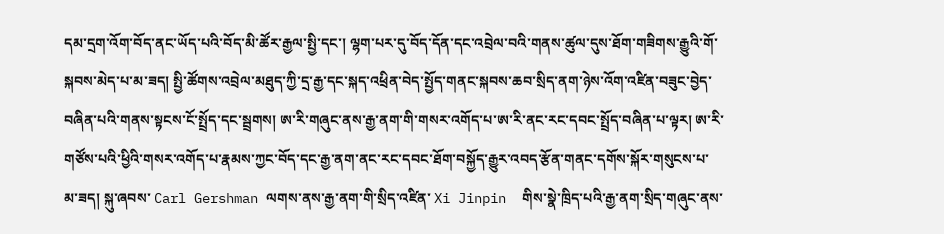དམ་དྲག་འོག་བོད་ནང་ཡོད་པའི་བོད་མི་ཚོར་རྒྱལ་སྤྱི་དང་། ལྷག་པར་དུ་བོད་དོན་དང་འབྲེལ་བའི་གནས་ཚུལ་དུས་ཐོག་གཟིགས་རྒྱུའི་གོ་སྐབས་མེད་པ་མ་ཟད། སྤྱི་ཚོགས་འབྲེལ་མཐུད་ཀྱི་དྲ་རྒྱ་དང་སྐད་འཕྲིན་བེད་སྤྱོད་གནང་སྐབས་ཆབ་སྲིད་ནག་ཉེས་འོག་འཛིན་བཟུང་བྱེད་བཞིན་པའི་གནས་སྟངས་ངོ་སྤྲོད་དང་སྦྲགས། ཨ་རི་གཞུང་ནས་རྒྱ་ནག་གི་གསར་འགོད་པ་ཨ་རི་ནང་རང་དབང་སྤྲོད་བཞིན་པ་ལྟར། ཨ་རི་གཙོས་པའི་ཕྱིའི་གསར་འགོད་པ་རྣམས་ཀྱང་བོད་དང་རྒྱ་ནག་ནང་རང་དབང་ཐོག་བསྐྱོད་རྒྱུར་འབད་རྩོན་གནང་དགོས་སྐོར་གསུངས་པ་མ་ཟད། སྐུ་ཞབས་ Carl Gershman ལགས་ནས་རྒྱ་ནག་གི་སྲིད་འཛིན་ Xi Jinpin  གིས་སྣེ་ཁྲིད་པའི་རྒྱ་ནག་སྲིད་གཞུང་ནས་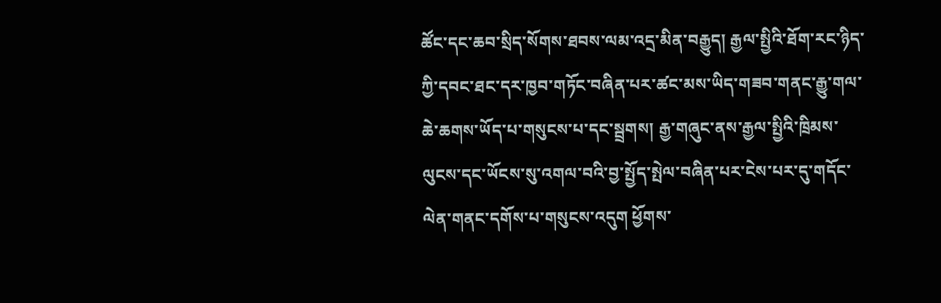ཚོང་དང་ཆབ་སྲིད་སོགས་ཐབས་ལམ་འདྲ་མིན་བརྒྱུད། རྒྱལ་སྤྱིའི་ཐོག་རང་ཉིད་ཀྱི་དབང་ཐང་དར་ཁྱབ་གཏོང་བཞིན་པར་ཚང་མས་ཡིད་གཟབ་གནང་རྒྱུ་གལ་ཆེ་ཆགས་ཡོད་པ་གསུངས་པ་དང་སྦྲགས། རྒྱ་གཞུང་ནས་རྒྱལ་སྤྱིའི་ཁྲིམས་ལུངས་དང་ཡོངས་སུ་འགལ་བའི་བྱ་སྤྱོད་སྤེལ་བཞིན་པར་ངེས་པར་དུ་གདོང་ལེན་གནང་དགོས་པ་གསུངས་འདུག ཕྱོགས་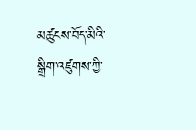མཚུངས་བོད་མིའི་སྒྲིག་འཛུགས་ཀྱི་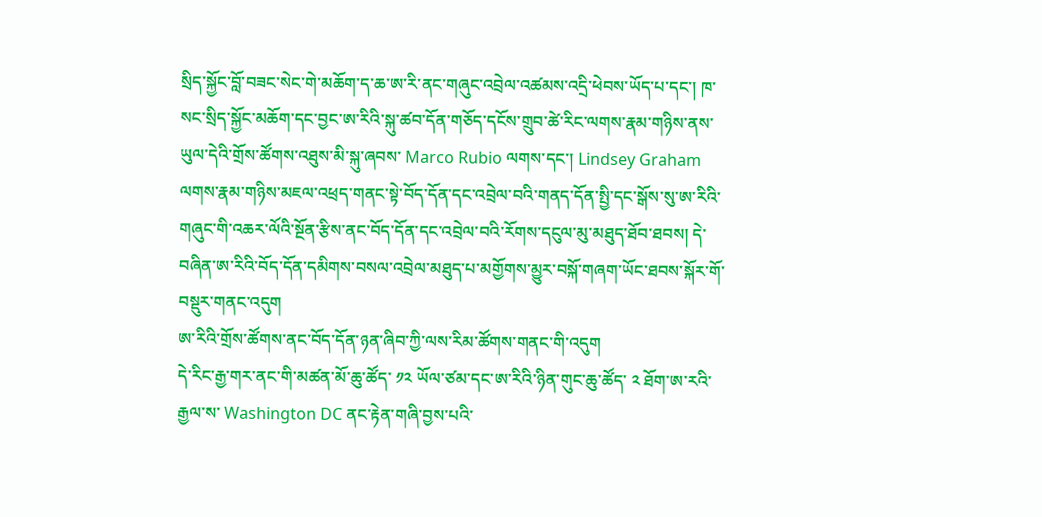སྲིད་སྐྱོང་བློ་བཟང་སེང་གེ་མཆོག་ད་ཆ་ཨ་རི་ནང་གཞུང་འབྲེལ་འཚམས་འདྲི་ཕེབས་ཡོད་པ་དང་། ཁ་སང་སྲིད་སྐྱོང་མཆོག་དང་བྱང་ཨ་རིའི་སྐུ་ཚབ་དོན་གཅོད་དངོས་གྲུབ་ཚེ་རིང་ལགས་རྣམ་གཉིས་ནས་ཡུལ་དེའི་གྲོས་ཚོགས་འཐུས་མི་སྐུ་ཞབས་ Marco Rubio ལགས་དང་། Lindsey Graham ལགས་རྣམ་གཉིས་མཇལ་འཕྲད་གནང་སྟེ་བོད་དོན་དང་འབྲེལ་བའི་གནད་དོན་སྤྱི་དང་སྒོས་སུ་ཨ་རིའི་གཞུང་གི་འཆར་ལོའི་སྔོན་རྩིས་ནང་བོད་དོན་དང་འབྲེལ་བའི་རོགས་དངུལ་མུ་མཐུད་ཐོབ་ཐབས། དེ་བཞིན་ཨ་རིའི་བོད་དོན་དམིགས་བསལ་འབྲེལ་མཐུད་པ་མགྱོགས་མྱུར་བསྐོ་གཞག་ཡོང་ཐབས་སྐོར་གོ་བསྡུར་གནང་འདུག
ཨ་རིའི་གྲོས་ཚོགས་ནང་བོད་དོན་ཉན་ཞིབ་ཀྱི་ལས་རིམ་ཚོགས་གནང་གི་འདུག
དེ་རིང་རྒྱ་གར་ནང་གི་མཚན་མོ་ཆུ་ཚོད་ ༡༢ ཡོལ་ཙམ་དང་ཨ་རིའི་ཉིན་གུང་ཆུ་ཚོད་ ༢ ཐོག་ཨ་རའི་རྒྱལ་ས་ Washington DC ནང་རྟེན་གཞི་བྱས་པའི་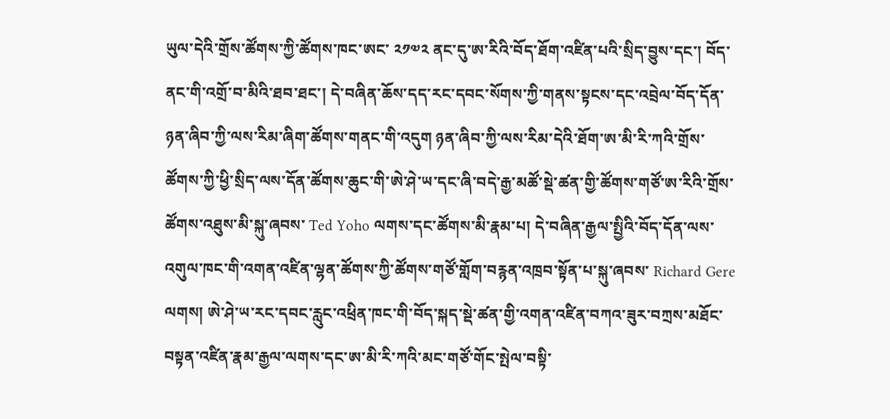ཡུལ་དེའི་གྲོས་ཚོགས་ཀྱི་ཚོགས་ཁང་ཨང་ ༢༡༧༢ ནང་དུ་ཨ་རིའི་བོད་ཐོག་འཛིན་པའི་སྲིད་བྱུས་དང་། བོད་ནང་གི་འགྲོ་བ་མིའི་ཐབ་ཐང་། དེ་བཞིན་ཆོས་དད་རང་དབང་སོགས་ཀྱི་གནས་སྟངས་དང་འབྲེལ་བོད་དོན་ཉན་ཞིབ་ཀྱི་ལས་རིམ་ཞིག་ཚོགས་གནང་གི་འདུག ཉན་ཞིབ་ཀྱི་ལས་རིམ་དེའི་ཐོག་ཨ་མི་རི་ཀའི་གྲོས་ཚོགས་ཀྱི་ཕྱི་སྲིད་ལས་དོན་ཚོགས་ཆུང་གི་ཨེ་ཤེ་ཡ་དང་ཞི་བདེ་རྒྱ་མཚོ་སྡེ་ཚན་གྱི་ཚོགས་གཙོ་ཨ་རིའི་གྲོས་ཚོགས་འཐུས་མི་སྐུ་ཞབས་ Ted Yoho ལགས་དང་ཚོགས་མི་རྣམ་པ། དེ་བཞིན་རྒྱལ་སྤྱིའི་བོད་དོན་ལས་འགུལ་ཁང་གི་འགན་འཛིན་ལྷན་ཚོགས་ཀྱི་ཚོགས་གཙོ་གློག་བརྙན་འཁྲབ་སྟོན་པ་སྐུ་ཞབས་ Richard Gere ལགས། ཨེ་ཤེ་ཡ་རང་དབང་རླུང་འཕྲིན་ཁང་གི་བོད་སྐད་སྡེ་ཚན་གྱི་འགན་འཛིན་བཀའ་ཟུར་བཀྲས་མཐོང་བསྟན་འཛིན་རྣམ་རྒྱལ་ལགས་དང་ཨ་མི་རི་ཀའི་མང་གཙོ་གོང་སྤེལ་བསྟི་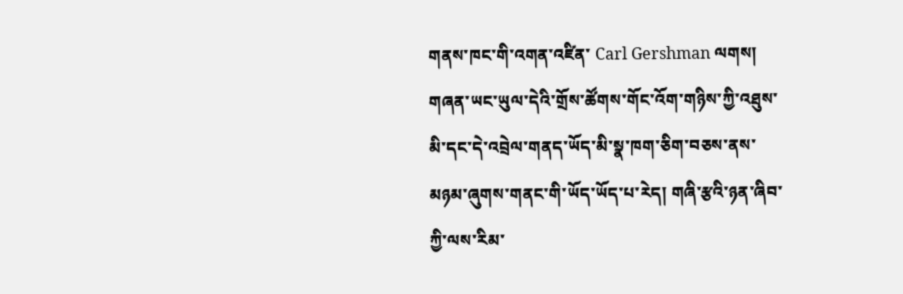གནས་ཁང་གི་འགན་འཛིན་ Carl Gershman ལགས། གཞན་ཡང་ཡུལ་དེའི་གྲོས་ཚོགས་གོང་འོག་གཉིས་ཀྱི་འཐུས་མི་དང་དེ་འབྲེལ་གནད་ཡོད་མི་སྣ་ཁག་ཅིག་བཅས་ནས་མཉམ་ཞུགས་གནང་གི་ཡོད་ཡོད་པ་རེད། གཞི་རྩའི་ཉན་ཞིབ་ཀྱི་ལས་རིམ་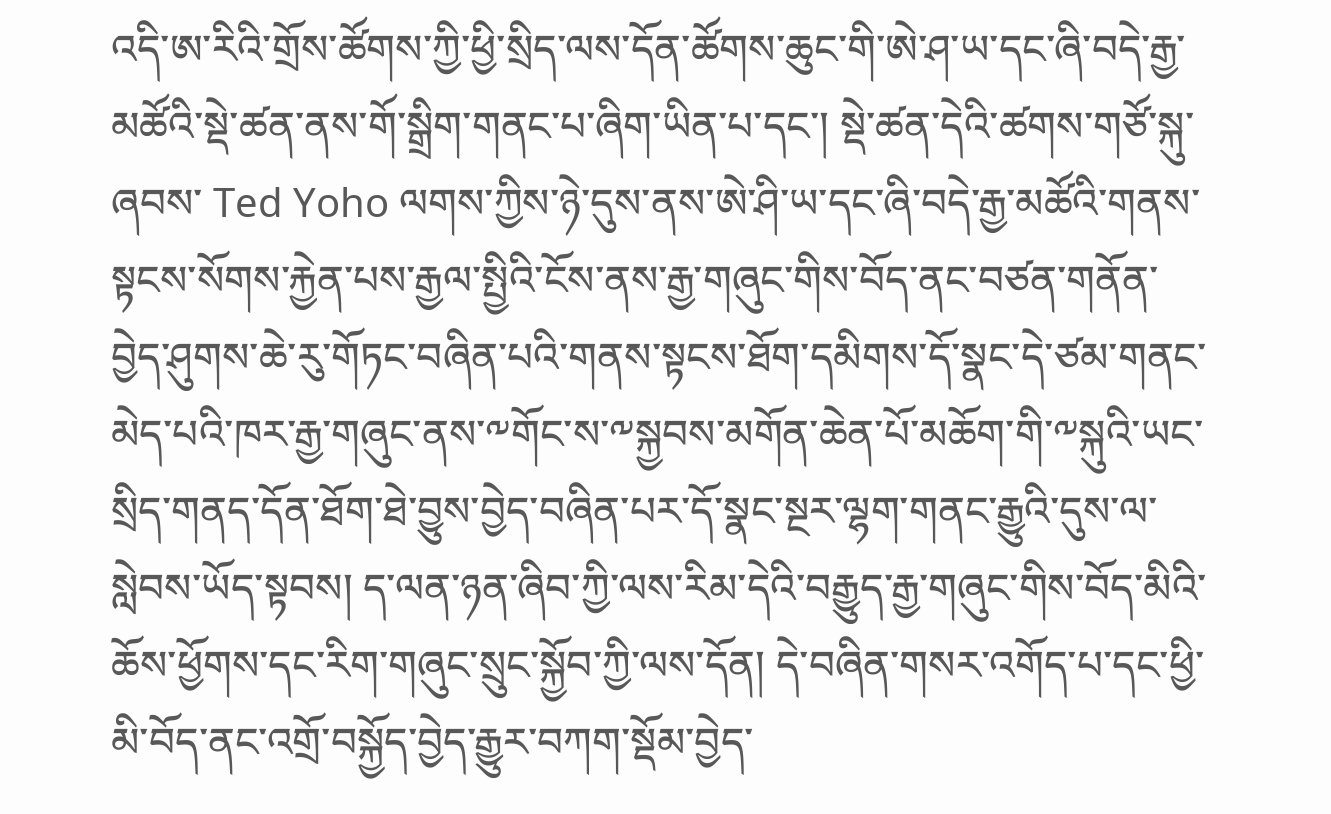འདི་ཨ་རིའི་གྲོས་ཚོགས་ཀྱི་ཕྱི་སྲིད་ལས་དོན་ཚོགས་ཆུང་གི་ཨེ་ཤ་ཡ་དང་ཞི་བདེ་རྒྱ་མཚོའི་སྡེ་ཚན་ནས་གོ་སྒྲིག་གནང་པ་ཞིག་ཡིན་པ་དང་། སྡེ་ཚན་དེའི་ཚགས་གཙོ་སྐུ་ཞབས་ Ted Yoho ལགས་ཀྱིས་ཉེ་དུས་ནས་ཨེ་ཤི་ཡ་དང་ཞི་བདེ་རྒྱ་མཚོའི་གནས་སྟངས་སོགས་རྐྱེན་པས་རྒྱལ་སྤྱིའི་ངོས་ནས་རྒྱ་གཞུང་གིས་བོད་ནང་བཙན་གནོན་བྱེད་ཤུགས་ཆེ་རུ་གོཏང་བཞིན་པའི་གནས་སྟངས་ཐོག་དམིགས་དོ་སྣང་དེ་ཙམ་གནང་མེད་པའི་ཁར་རྒྱ་གཞུང་ནས་༸གོང་ས་༸སྐྱབས་མགོན་ཆེན་པོ་མཆོག་གི་༸སྐུའི་ཡང་སྲིད་གནད་དོན་ཐོག་ཐེ་བྱུས་བྱེད་བཞིན་པར་དོ་སྣང་སྔར་ལྷག་གནང་རྒྱུའི་དུས་ལ་སླེབས་ཡོད་སྟབས། ད་ལན་ཉན་ཞིབ་ཀྱི་ལས་རིམ་དེའི་བརྒྱུད་རྒྱ་གཞུང་གིས་བོད་མིའི་ཆོས་ཕྱོགས་དང་རིག་གཞུང་སྲུང་སྐྱོབ་ཀྱི་ལས་དོན། དེ་བཞིན་གསར་འགོད་པ་དང་ཕྱི་མི་བོད་ནང་འགྲོ་བསྐྱོད་བྱེད་རྒྱུར་བཀག་སྡོམ་བྱེད་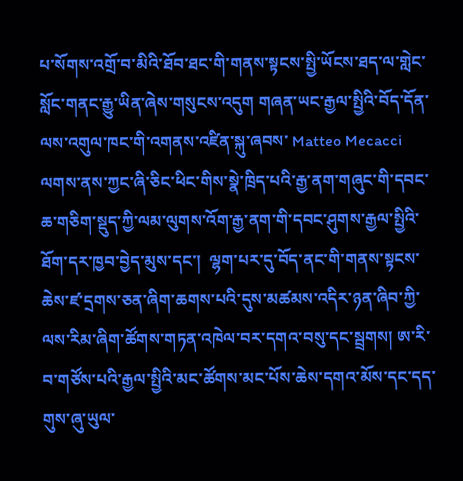པ་སོགས་འགྲོ་བ་མིའི་ཐོབ་ཐང་གི་གནས་སྟངས་སྤྱི་ཡོངས་ཐད་ལ་གླེང་སློང་གནང་རྒྱུ་ཡིན་ཞེས་གསུངས་འདུག གཞན་ཡང་རྒྱལ་སྤྱིའི་བོད་དོན་ལས་འགུལ་ཁང་གི་འགནས་འཛིན་སྐུ་ཞབས་ Matteo Mecacci ལགས་ནས་ཀྱང་ཞི་ཅིང་ཕིང་གིས་སྣེ་ཁྲིད་པའི་རྒྱ་ནག་གཞུང་གི་དབང་ཆ་གཅིག་སྡུད་ཀྱི་ལམ་ལུགས་འོག་རྒྱ་ནག་གི་དབང་ཤུགས་རྒྱལ་སྤྱིའི་ཐོག་དར་ཁྱབ་བྱེད་མུས་དང་།  ལྷག་པར་དུ་བོད་ནང་གི་གནས་སྟངས་ཆེས་ཛ་དྲགས་ཅན་ཞིག་ཆགས་པའི་དུས་མཚམས་འདིར་ཉན་ཞིབ་ཀྱི་ལས་རིམ་ཞིག་ཚོགས་གཏན་འཁེལ་བར་དགའ་བསུ་དང་སྦྲགས། ཨ་རི་བ་གཙོས་པའི་རྒྱལ་སྤྱིའི་མང་ཚོགས་མང་པོས་ཆེས་དགའ་མོས་དང་དད་གུས་ཞུ་ཡུལ་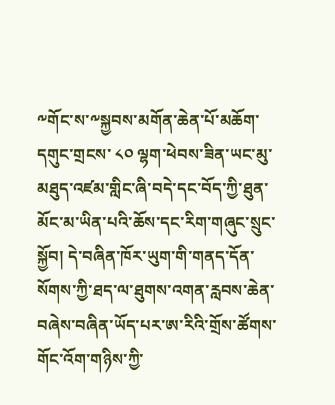༸གོང་ས་༸སྐྱབས་མགོན་ཆེན་པོ་མཆོག་དགུང་གྲངས་ ༨༠ ལྷག་ཕེབས་ཟིན་ཡང་མུ་མཐུད་འཛམ་གླིང་ཞི་བདེ་དང་བོད་ཀྱི་ཐུན་མོང་མ་ཡིན་པའི་ཆོས་དང་རིག་གཞུང་སྲུང་སྐྱོབ། དེ་བཞིན་ཁོར་ཡུག་གི་གནད་དོན་སོགས་ཀྱི་ཐད་ལ་ཐུགས་འགན་རླབས་ཆེན་བཞེས་བཞིན་ཡོད་པར་ཨ་རིའི་གྲོས་ཚོགས་གོང་འོག་གཉིས་ཀྱི་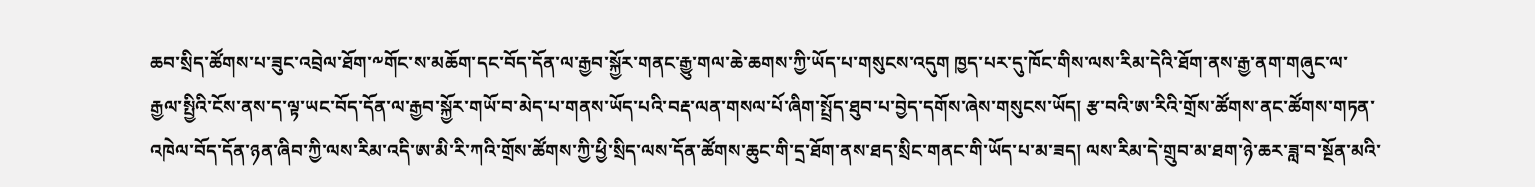ཆབ་སྲིད་ཚོགས་པ་ཟུང་འབྲེལ་ཐོག་༸གོང་ས་མཆོག་དང་བོད་དོན་ལ་རྒྱབ་སྐྱོར་གནང་རྒྱུ་གལ་ཆེ་ཆགས་ཀྱི་ཡོད་པ་གསུངས་འདུག ཁྱད་པར་དུ་ཁོང་གིས་ལས་རིམ་དེའི་ཐོག་ནས་རྒྱ་ནག་གཞུང་ལ་རྒྱལ་སྤྱིའི་ངོས་ནས་ད་ལྟ་ཡང་བོད་དོན་ལ་རྒྱབ་སྐྱོར་གཡོ་བ་མེད་པ་གནས་ཡོད་པའི་བརྡ་ལན་གསལ་པོ་ཞིག་སྤྲོད་ཐུབ་པ་བྱེད་དགོས་ཞེས་གསུངས་ཡོད། རྩ་བའི་ཨ་རིའི་གྲོས་ཚོགས་ནང་ཚོགས་གཏན་འཁེལ་བོད་དོན་ཉན་ཞིབ་ཀྱི་ལས་རིམ་འདི་ཨ་མི་རི་ཀའི་གྲོས་ཚོགས་ཀྱི་ཕྱི་སྲིད་ལས་དོན་ཚོགས་ཆུང་གི་དྲ་ཐོག་ནས་ཐད་སྲིང་གནང་གི་ཡོད་པ་མ་ཟད། ལས་རིམ་དེ་གྲུབ་མ་ཐག་ཉེ་ཆར་ཟླ་བ་སྔོན་མའི་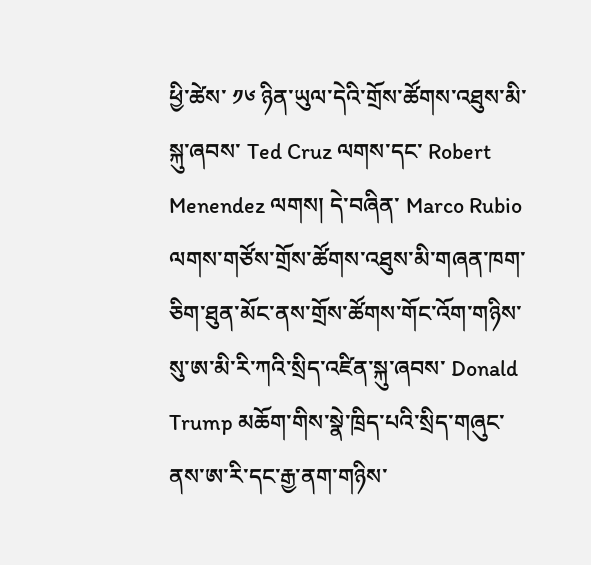ཕྱི་ཚེས་ ༡༦ ཉིན་ཡུལ་དེའི་གྲོས་ཚོགས་འཐུས་མི་སྐུ་ཞབས་ Ted Cruz ལགས་དང་ Robert Menendez ལགས། དེ་བཞིན་ Marco Rubio ལགས་གཙོས་གྲོས་ཚོགས་འཐུས་མི་གཞན་ཁག་ཅིག་ཐུན་མོང་ནས་གྲོས་ཚོགས་གོང་འོག་གཉིས་སུ་ཨ་མི་རི་ཀའི་སྲིད་འཛིན་སྐུ་ཞབས་ Donald Trump མཆོག་གིས་སྣེ་ཁྲིད་པའི་སྲིད་གཞུང་ནས་ཨ་རི་དང་རྒྱ་ནག་གཉིས་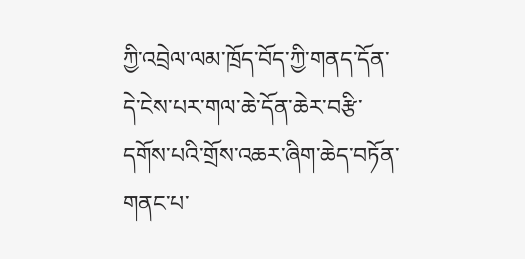ཀྱི་འབྲེལ་ལམ་ཁྲོད་བོད་ཀྱི་གནད་དོན་དེ་ངེས་པར་གལ་ཆེ་དོན་ཆེར་བརྩི་དགོས་པའི་གྲོས་འཆར་ཞིག་ཆེད་བཏོན་གནང་པ་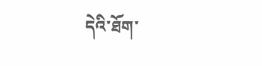དེའི་ཐོག་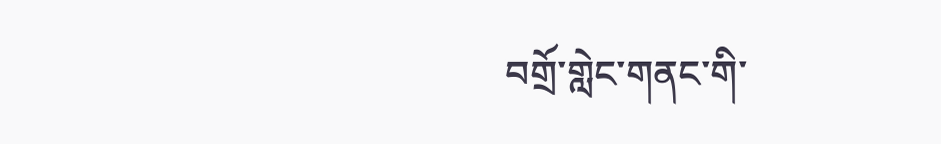བགྲོ་གླེང་གནང་གི་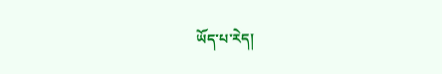ཡོད་པ་རེད།